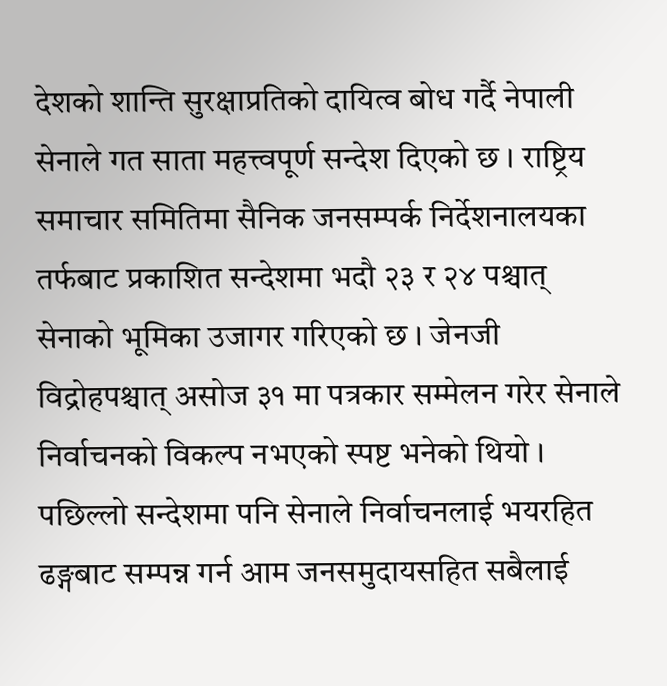देशको शान्ति सुरक्षाप्रतिको दायित्व बोध गर्दै नेपाली सेनाले गत साता महत्त्वपूर्ण सन्देश दिएको छ । राष्ट्रिय समाचार समितिमा सैनिक जनसम्पर्क निर्देशनालयका तर्फबाट प्रकाशित सन्देशमा भदौ २३ र २४ पश्चात् सेनाको भूमिका उजागर गरिएको छ । जेनजी विद्रोहपश्चात् असोज ३१ मा पत्रकार सम्मेलन गरेर सेनाले निर्वाचनको विकल्प नभएको स्पष्ट भनेको थियो । पछिल्लो सन्देशमा पनि सेनाले निर्वाचनलाई भयरहित ढङ्गबाट सम्पन्न गर्न आम जनसमुदायसहित सबैलाई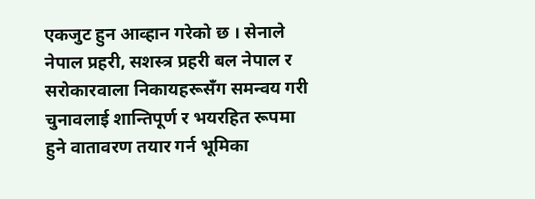एकजुट हुन आव्हान गरेको छ । सेनाले नेपाल प्रहरी, सशस्त्र प्रहरी बल नेपाल र सरोकारवाला निकायहरूसँग समन्वय गरी चुनावलाई शान्तिपूर्ण र भयरहित रूपमा हुने वातावरण तयार गर्न भूमिका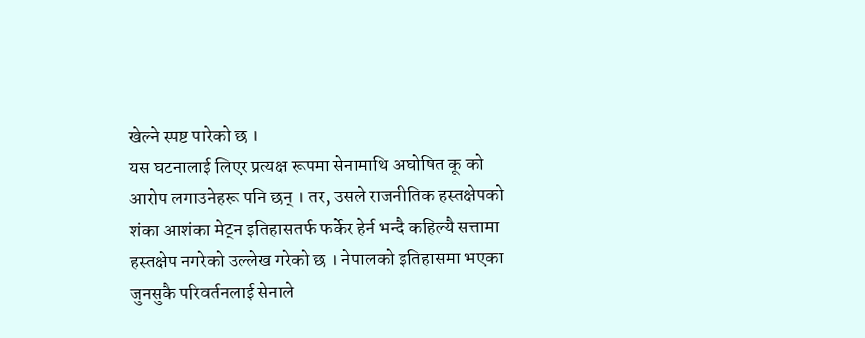खेल्ने स्पष्ट पारेको छ ।
यस घटनालाई लिएर प्रत्यक्ष रूपमा सेनामाथि अघोषित कू को आरोप लगाउनेहरू पनि छन् । तर, उसले राजनीतिक हस्तक्षेपको शंका आशंका मेट्न इतिहासतर्फ फर्केर हेर्न भन्दै कहिल्यै सत्तामा हस्तक्षेप नगरेको उल्लेख गरेको छ । नेपालको इतिहासमा भएका जुनसुकै परिवर्तनलाई सेनाले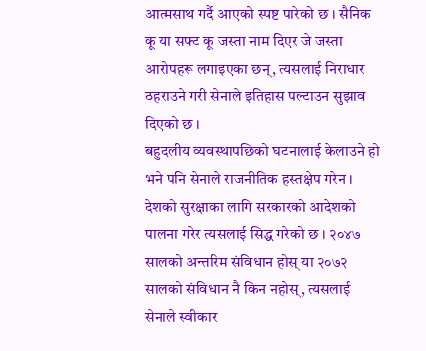आत्मसाथ गर्दै आएको स्पष्ट पारेको छ । सैनिक कू या सफ्ट कू जस्ता नाम दिएर जे जस्ता आरोपहरू लगाइएका छन्, त्यसलाई निराधार ठहराउने गरी सेनाले इतिहास पल्टाउन सुझाव दिएको छ ।
बहुदलीय व्यवस्थापछिको घटनालाई केलाउने हो भने पनि सेनाले राजनीतिक हस्तक्षेप गरेन । देशको सुरक्षाका लागि सरकारको आदेशको पालना गरेर त्यसलाई सिद्ध गरेको छ । २०४७ सालको अन्तरिम संविधान होस् या २०७२ सालको संविधान नै किन नहोस्, त्यसलाई सेनाले स्वीकार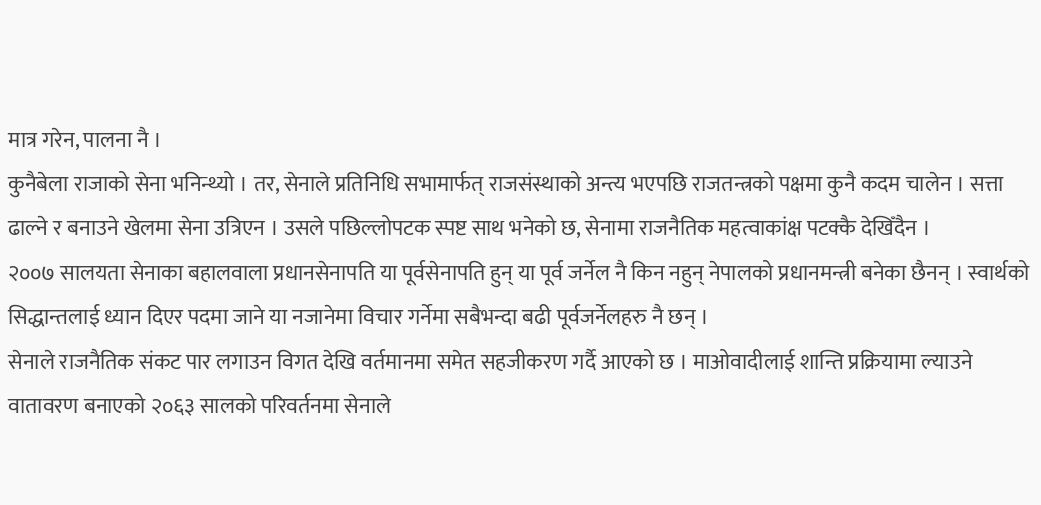मात्र गरेन, पालना नै ।
कुनैबेला राजाको सेना भनिन्थ्यो । तर, सेनाले प्रतिनिधि सभामार्फत् राजसंस्थाको अन्त्य भएपछि राजतन्त्रको पक्षमा कुनै कदम चालेन । सत्ता ढाल्ने र बनाउने खेलमा सेना उत्रिएन । उसले पछिल्लोपटक स्पष्ट साथ भनेको छ, सेनामा राजनैतिक महत्वाकांक्ष पटक्कै देखिँदैन ।
२००७ सालयता सेनाका बहालवाला प्रधानसेनापति या पूर्वसेनापति हुन् या पूर्व जर्नेल नै किन नहुन् नेपालको प्रधानमन्त्री बनेका छैनन् । स्वार्थको सिद्धान्तलाई ध्यान दिएर पदमा जाने या नजानेमा विचार गर्नेमा सबैभन्दा बढी पूर्वजर्नेलहरु नै छन् ।
सेनाले राजनैतिक संकट पार लगाउन विगत देखि वर्तमानमा समेत सहजीकरण गर्दै आएको छ । माओवादीलाई शान्ति प्रक्रियामा ल्याउने वातावरण बनाएको २०६३ सालको परिवर्तनमा सेनाले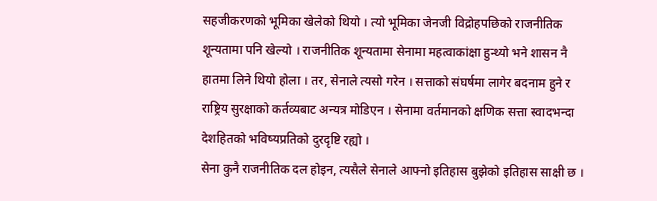सहजीकरणको भूमिका खेलेको थियो । त्यो भूमिका जेनजी विद्रोहपछिको राजनीतिक शून्यतामा पनि खेल्यो । राजनीतिक शून्यतामा सेनामा महत्वाकांक्षा हुन्थ्यो भने शासन नै हातमा लिने थियो होला । तर, सेनाले त्यसो गरेन । सत्ताको संघर्षमा लागेर बदनाम हुने र राष्ट्रिय सुरक्षाको कर्तव्यबाट अन्यत्र मोडिएन । सेनामा वर्तमानको क्षणिक सत्ता स्वादभन्दा देशहितको भविष्यप्रतिको दुरदृष्टि रह्यो ।
सेना कुनै राजनीतिक दल होइन, त्यसैले सेनाले आफ्नो इतिहास बुझेको इतिहास साक्षी छ ।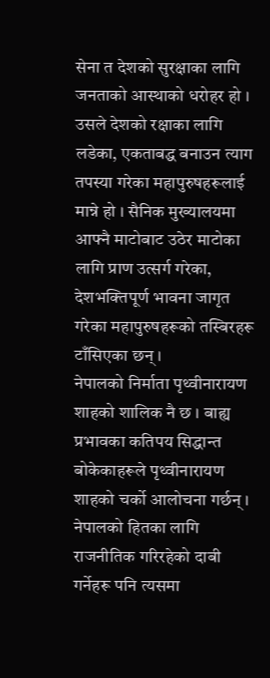सेना त देशको सुरक्षाका लागि जनताको आस्थाको धरोहर हो । उसले देशको रक्षाका लागि लडेका, एकताबद्ध बनाउन त्याग तपस्या गरेका महापुरुषहरूलाई मान्ने हो । सैनिक मुख्यालयमा आफ्नै माटोबाट उठेर माटोका लागि प्राण उत्सर्ग गरेका, देशभक्तिपूर्ण भावना जागृत गरेका महापुरुषहरूको तस्बिरहरू टाँसिएका छन् ।
नेपालको निर्माता पृथ्वीनारायण शाहको शालिक नै छ । बाह्य प्रभावका कतिपय सिद्धान्त बोकेकाहरूले पृथ्वीनारायण शाहको चर्को आलोचना गर्छन् । नेपालको हितका लागि राजनीतिक गरिरहेको दाबी गर्नेहरू पनि त्यसमा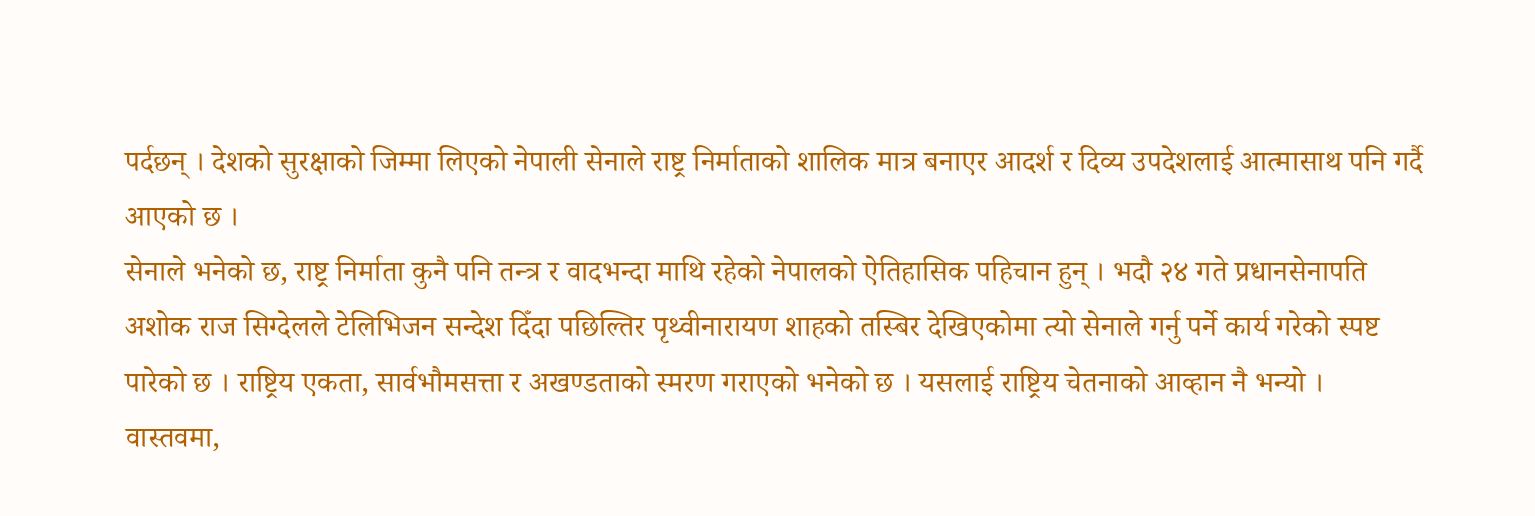पर्दछन् । देशको सुरक्षाको जिम्मा लिएको नेपाली सेनाले राष्ट्र निर्माताको शालिक मात्र बनाएर आदर्श र दिव्य उपदेशलाई आत्मासाथ पनि गर्दै आएको छ ।
सेनाले भनेको छ, राष्ट्र निर्माता कुनै पनि तन्त्र र वादभन्दा माथि रहेको नेपालको ऐतिहासिक पहिचान हुन् । भदौ २४ गते प्रधानसेनापति अशोक राज सिग्देलले टेलिभिजन सन्देश दिँदा पछिल्तिर पृथ्वीनारायण शाहको तस्बिर देखिएकोमा त्यो सेनाले गर्नु पर्ने कार्य गरेको स्पष्ट पारेको छ । राष्ट्रिय एकता, सार्वभौमसत्ता र अखण्डताको स्मरण गराएको भनेको छ । यसलाई राष्ट्रिय चेतनाको आव्हान नै भन्यो । वास्तवमा,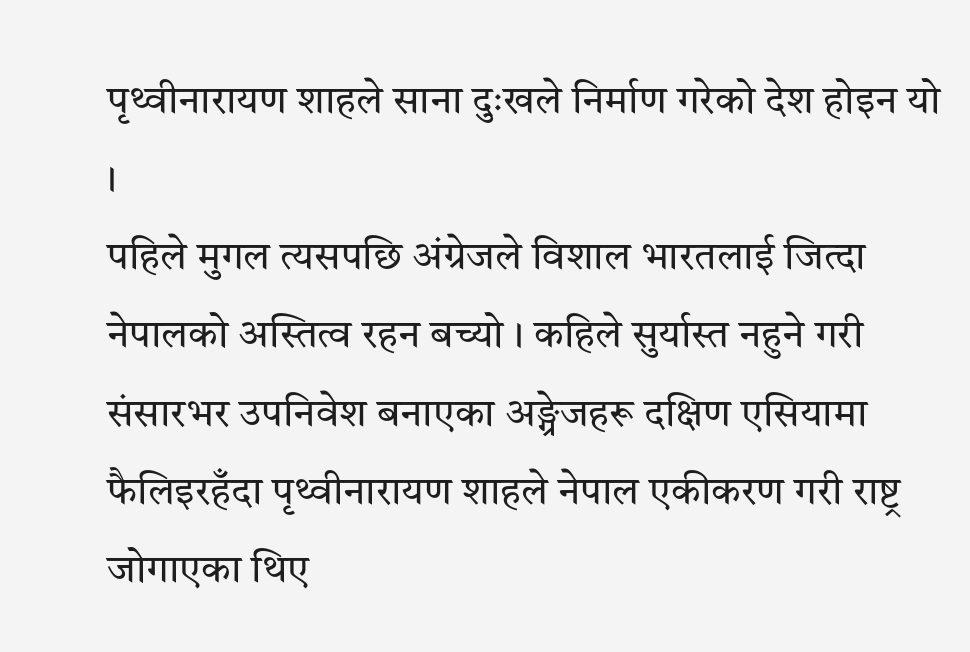पृथ्वीनारायण शाहले साना दुःखले निर्माण गरेको देश होइन यो ।
पहिले मुगल त्यसपछि अंग्रेजले विशाल भारतलाई जित्दा नेपालको अस्तित्व रहन बच्यो । कहिले सुर्यास्त नहुने गरी संसारभर उपनिवेश बनाएका अङ्ग्रेजहरू दक्षिण एसियामा फैलिइरहँदा पृथ्वीनारायण शाहले नेपाल एकीकरण गरी राष्ट्र जोगाएका थिए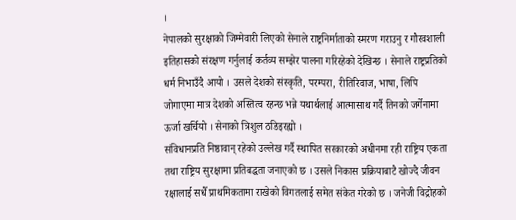।
नेपालको सुरक्षाको जिम्मेवारी लिएको सेनाले राष्ट्रनिर्माताको स्मरण गराउनु र गौरवशाली इतिहासको संरक्षण गर्नुलाई कर्तव्य सम्झेर पालना गरिरहेको देखिन्छ । सेनाले राष्ट्रप्रतिको धर्म निभाउँदै आयो । उसले देशको संस्कृति, परम्परा, रीतिरिवाज, भाषा, लिपि जोगाएमा मात्र देशको अस्तित्व रहन्छ भन्ने यथार्थलाई आत्मासाथ गर्दै तिनको जर्गेनामा ऊर्जा खर्चियो । सेनाको त्रिशुल ठडिइरह्यो ।
संविधानप्रति निष्ठावान् रहेको उल्लेख गर्दै स्थापित सरकारको अधीनमा रही राष्ट्रिय एकता तथा राष्ट्रिय सुरक्षामा प्रतिबद्धता जनाएको छ । उसले निकास प्रक्रियाबाटै खोज्दै जीवन रक्षालाई सधैँ प्राथमिकतामा राखेको विगतलाई समेत संकेत गरेको छ । जनेजी विद्रोहको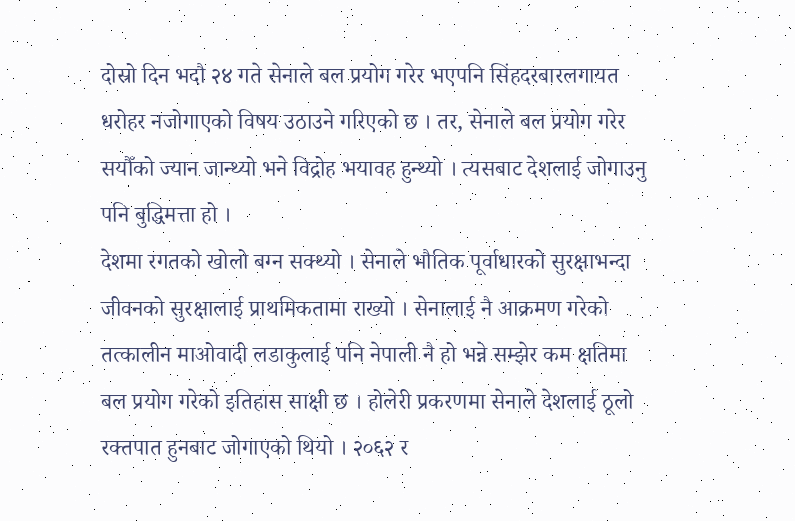दोस्रो दिन भदौ २४ गते सेनाले बल प्रयोग गरेर भएपनि सिंहदरबारलगायत धरोहर नजोगाएको विषय उठाउने गरिएको छ । तर, सेनाले बल प्रयोग गरेर सयौँको ज्यान जान्थ्यो भने विद्रोह भयावह हुन्थ्यो । त्यसबाट देशलाई जोगाउनु पनि बुद्धिमत्ता हो ।
देशमा रगतको खोलो बग्न सक्थ्यो । सेनाले भौतिक पूर्वाधारको सुरक्षाभन्दा जीवनको सुरक्षालाई प्राथमिकतामा राख्यो । सेनालाई नै आक्रमण गरेको तत्कालीन माओवादी लडाकुलाई पनि नेपाली नै हो भन्ने सम्झेर कम क्षतिमा बल प्रयोग गरेको इतिहास साक्षी छ । होलेरी प्रकरणमा सेनाले देशलाई ठूलो रक्तपात हुनबाट जोगाएको थियो । २०६२ र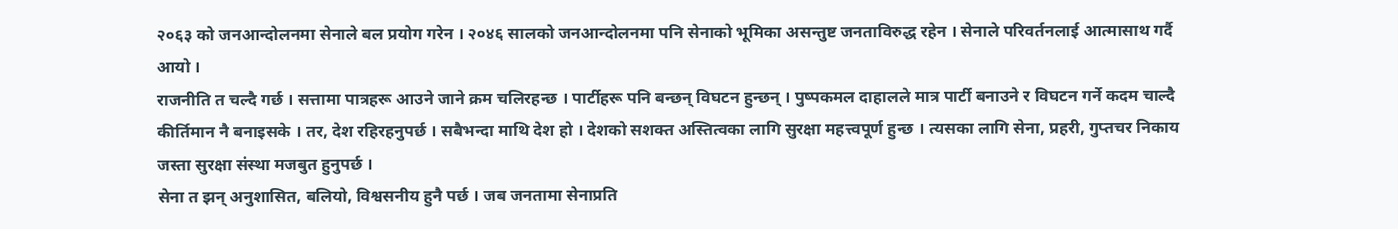२०६३ को जनआन्दोलनमा सेनाले बल प्रयोग गरेन । २०४६ सालको जनआन्दोलनमा पनि सेनाको भूमिका असन्तुष्ट जनताविरुद्ध रहेन । सेनाले परिवर्तनलाई आत्मासाथ गर्दै आयो ।
राजनीति त चल्दै गर्छ । सत्तामा पात्रहरू आउने जाने क्रम चलिरहन्छ । पार्टीहरू पनि बन्छन् विघटन हुन्छन् । पुष्पकमल दाहालले मात्र पार्टी बनाउने र विघटन गर्ने कदम चाल्दै कीर्तिमान नै बनाइसके । तर, देश रहिरहनुपर्छ । सबैभन्दा माथि देश हो । देशको सशक्त अस्तित्वका लागि सुरक्षा महत्त्वपूर्ण हुन्छ । त्यसका लागि सेना, प्रहरी, गुप्तचर निकाय जस्ता सुरक्षा संस्था मजबुत हुनुपर्छ ।
सेना त झन् अनुशासित, बलियो, विश्वसनीय हुनै पर्छ । जब जनतामा सेनाप्रति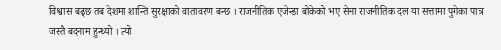विश्वास बढ्छ तब देशमा शान्ति सुरक्षाको वातावरण बन्छ । राजनीतिक एजेन्डा बोकेको भए सेना राजनीतिक दल या सत्तामा पुगेका पात्र जस्तै बदनाम हुन्थ्यो । त्यो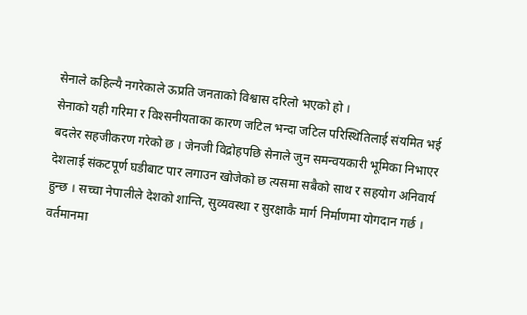सेनाले कहिल्यै नगरेकाले ऊप्रति जनताको विश्वास दरिलो भएको हो ।
सेनाको यही गरिमा र विश्सनीयताका कारण जटिल भन्दा जटिल परिस्थितिलाई संयमित भई बदलेर सहजीकरण गरेको छ । जेनजी विद्रोहपछि सेनाले जुन समन्वयकारी भूमिका निभाएर देशलाई संकटपूर्ण घडीबाट पार लगाउन खोजेको छ त्यसमा सबैको साथ र सहयोग अनिवार्य हुन्छ । सच्चा नेपालीले देशको शान्ति, सुव्यवस्था र सुरक्षाकै मार्ग निर्माणमा योगदान गर्छ । वर्तमानमा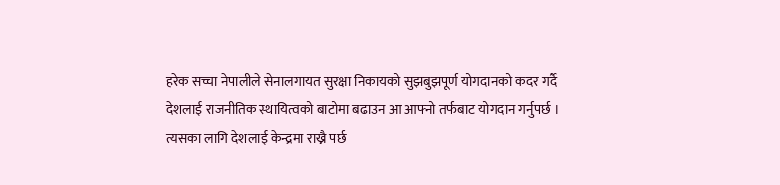हरेक सच्चा नेपालीले सेनालगायत सुरक्षा निकायको सुझबुझपूर्ण योगदानको कदर गर्दै देशलाई राजनीतिक स्थायित्वको बाटोमा बढाउन आ आफ्नो तर्फबाट योगदान गर्नुपर्छ ।
त्यसका लागि देशलाई केन्द्रमा राख्नै पर्छ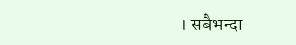। सबैभन्दा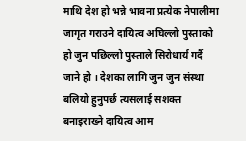माथि देश हो भन्ने भावना प्रत्येक नेपालीमा जागृत गराउने दायित्व अघिल्लो पुस्ताको हो जुन पछिल्लो पुस्ताले सिरोधार्य गर्दै जाने हो । देशका लागि जुन जुन संस्था बलियो हुनुपर्छ त्यसलाई सशक्त बनाइराख्ने दायित्व आम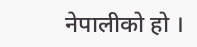नेपालीको हो ।